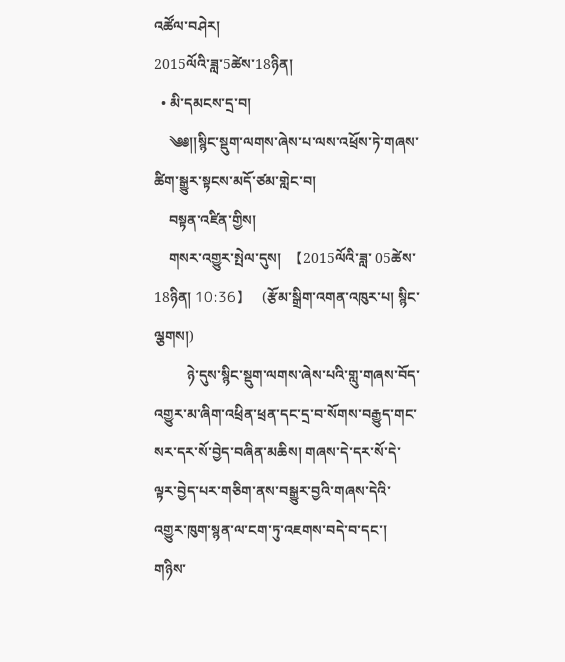འཚོལ་བཤེར།
2015ལོའི་ཟླ་5ཚེས་18ཉིན།
  • མི་དམངས་དྲ་བ།
    ༄༅།།སྙིང་སྡུག་ལགས་ཞེས་པ་ལས་འཕྲོས་ཏེ་གཞས་ཚིག་སྒྱུར་སྟངས་མདོ་ཙམ་གླེང་བ།
    བསྟན་འཛིན་གྱིས།
    གསར་འགྱུར་སྤེལ་དུས།  【2015ལོའི་ཟླ་ 05ཚེས་18ཉིན། 10:36】   (རྩོམ་སྒྲིག་འགན་འཁུར་པ། སྙིང་ལྕགས།)
         ཉེ་དུས་སྙིང་སྡུག་ལགས་ཞེས་པའི་གླུ་གཞས་བོད་འགྱུར་མ་ཞིག་འཕྲིན་ཕྲན་དང་དྲ་བ་སོགས་བརྒྱུད་གང་སར་དར་སོ་བྱེད་བཞིན་མཆིས། གཞས་དེ་དར་སོ་དེ་ལྟར་བྱེད་པར་གཅིག་ནས་བསྒྱུར་བྱའི་གཞས་དེའི་འགྱུར་ཁུག་སྙན་ལ་ངག་ཏུ་འཇགས་བདེ་བ་དང་། གཉིས་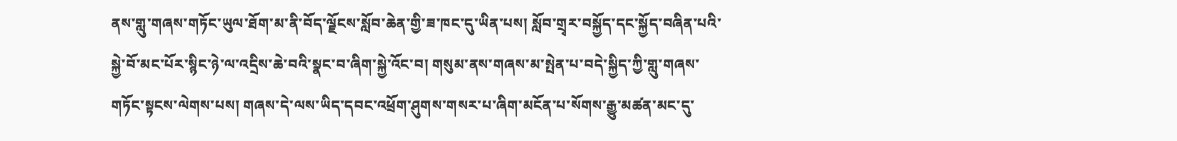ནས་གླུ་གཞས་གཏོང་ཡུལ་ཐོག་མ་ནི་བོད་ལྗོངས་སློབ་ཆེན་གྱི་ཟ་ཁང་དུ་ཡིན་པས། སློབ་གྲྭར་བསྐྱོད་དང་སྐྱོད་བཞིན་པའི་སྐྱེ་བོ་མང་པོར་སྙིང་ཉེ་ལ་འདྲིས་ཆེ་བའི་སྣང་བ་ཞིག་སྐྱེ་འོང་བ། གསུམ་ནས་གཞས་མ་སྤེན་པ་བདེ་སྐྱིད་ཀྱི་གླུ་གཞས་གཏོང་སྟངས་ལེགས་པས། གཞས་དེ་ལས་ཡིད་དབང་འཕྲོག་ཤུགས་གསར་པ་ཞིག་མངོན་པ་སོགས་རྒྱུ་མཚན་མང་དུ་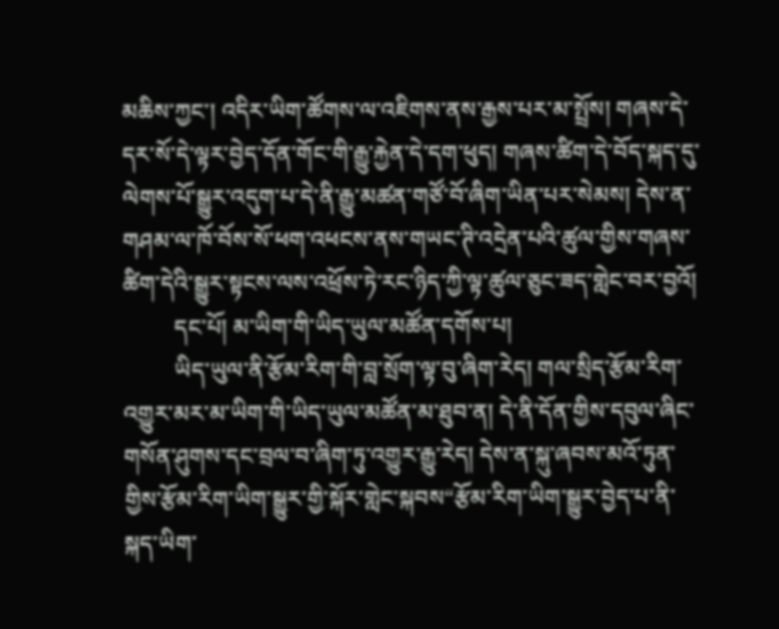མཆིས་ཀྱང་། འདིར་ཡིག་ཚོགས་ལ་འཇིགས་ནས་རྒྱས་པར་མ་སྤྲོས། གཞས་དེ་དར་སོ་དེ་ལྟར་བྱེད་དོན་གོང་གི་རྒྱུ་རྐྱེན་དེ་དག་ཕུད། གཞས་ཚིག་དེ་བོད་སྐད་དུ་ལེགས་པོ་སྒྱུར་འདུག་པ་དེ་ནི་རྒྱུ་མཚན་གཙོ་བོ་ཞིག་ཡིན་པར་སེམས། དེས་ན་གཤམ་ལ་ཁོ་བོས་སོ་ཕག་འཕངས་ནས་གཡང་ཊི་འདྲེན་པའི་ཚུལ་གྱིས་གཞས་ཚིག་དེའི་སྒྱུར་སྟངས་ལས་འཕྲོས་ཏེ་རང་ཉིད་ཀྱི་ལྟ་ཚུལ་ཅུང་ཟད་གླེང་བར་བྱའོ།
         དང་པོ། མ་ཡིག་གི་ཡིད་ཡུལ་མཚོན་དགོས་པ།
         ཡིད་ཡུལ་ནི་རྩོམ་རིག་གི་བླ་སྲོག་ལྟ་བུ་ཞིག་རེད། གལ་སྲིད་རྩོམ་རིག་འགྱུར་མར་མ་ཡིག་གི་ཡིད་ཡུལ་མཚོན་མ་ཐུབ་ན། དེ་ནི་དོན་གྱིས་དབུལ་ཞིང་གསོན་ཤུགས་དང་བྲལ་བ་ཞིག་ཏུ་འགྱུར་རྒྱུ་རེད། དེས་ན་སྐུ་ཞབས་མའོ་ཏུན་གྱིས་རྩོམ་རིག་ཡིག་སྒྱུར་གྱི་སྐོར་གླེང་སྐབས“རྩོམ་རིག་ཡིག་སྒྱུར་བྱེད་པ་ནི་སྐད་ཡིག་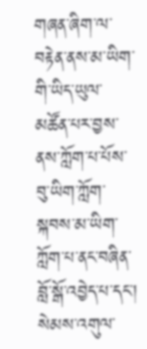གཞན་ཞིག་ལ་བརྟེན་ནས་མ་ཡིག་གི་ཡིད་ཡུལ་མཚོན་པར་བྱས་ནས་ཀློག་པ་པོས་བུ་ཡིག་ཀློག་སྐབས་མ་ཡིག་ཀློག་པ་ནང་བཞིན་བློ་སྒོ་འབྱེད་པ་དང་། སེམས་འགུལ་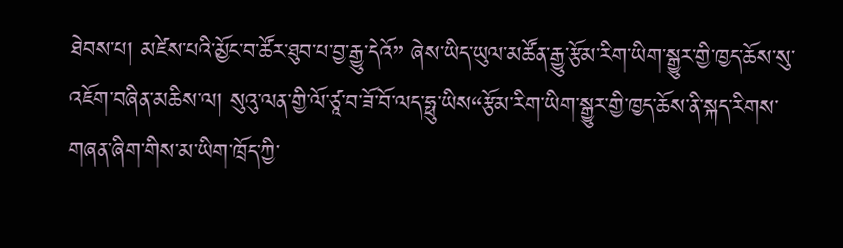ཐེབས་པ། མཛེས་པའི་མྱོང་བ་ཚོར་ཐུབ་པ་བྱ་རྒྱུ་དེའོ” ཞེས་ཡིད་ཡུལ་མཚོན་རྒྱུ་རྩོམ་རིག་ཡིག་སྒྱུར་གྱི་ཁྱད་ཆོས་སུ་འཇོག་བཞིན་མཆིས་ལ། སུའུ་ལན་གྱི་ལོ་ཙཱ་བ་ཟོ་བོ་ལད་ཧྥུ་ཡིས“རྩོམ་རིག་ཡིག་སྒྱུར་གྱི་ཁྱད་ཆོས་ནི་སྐད་རིགས་གཞན་ཞིག་གིས་མ་ཡིག་ཁྲོད་ཀྱི་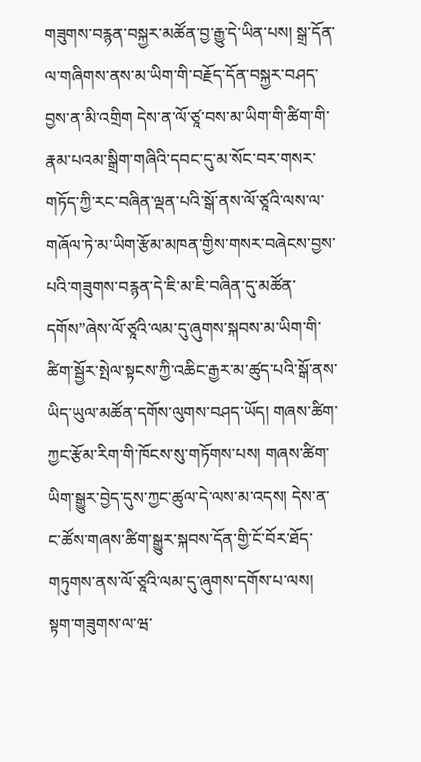གཟུགས་བརྙན་བསྐྱར་མཚོན་བྱ་རྒྱུ་དེ་ཡིན་པས། སྒྲ་དོན་ལ་གཞིགས་ནས་མ་ཡིག་གི་བརྗོད་དོན་བསྐྱར་བཤད་བྱས་ན་མི་འགྲིག དེས་ན་ལོ་ཙཱ་བས་མ་ཡིག་གི་ཚིག་གི་རྣམ་པའམ་སྒྲིག་གཞིའི་དབང་དུ་མ་སོང་བར་གསར་གཏོད་ཀྱི་རང་བཞིན་ལྡན་པའི་སྒོ་ནས་ལོ་ཙཱའི་ལས་ལ་གཞོལ་ཏེ་མ་ཡིག་རྩོམ་མཁན་གྱིས་གསར་བཞེངས་བྱས་པའི་གཟུགས་བརྙན་དེ་ཇི་མ་ཇི་བཞིན་དུ་མཚོན་དགོས”ཞེས་ལོ་ཙཱའི་ལམ་དུ་ཞུགས་སྐབས་མ་ཡིག་གི་ཚིག་སྦྱོར་སྤེལ་སྟངས་ཀྱི་འཆིང་རྒྱར་མ་ཚུད་པའི་སྒོ་ནས་ཡིད་ཡུལ་མཚོན་དགོས་ལུགས་བཤད་ཡོད། གཞས་ཚིག་ཀྱང་རྩོམ་རིག་གི་ཁོངས་སུ་གཏོགས་པས། གཞས་ཚིག་ཡིག་སྒྱུར་བྱེད་དུས་ཀྱང་ཚུལ་དེ་ལས་མ་འདས། དེས་ན་ང་ཚོས་གཞས་ཚིག་སྒྱུར་སྐབས་དོན་གྱི་ངོ་བོར་ཐོད་གཏུགས་ནས་ལོ་ཙཱའི་ལམ་དུ་ཞུགས་དགོས་པ་ལས། སྟག་གཟུགས་ལ་ཝ་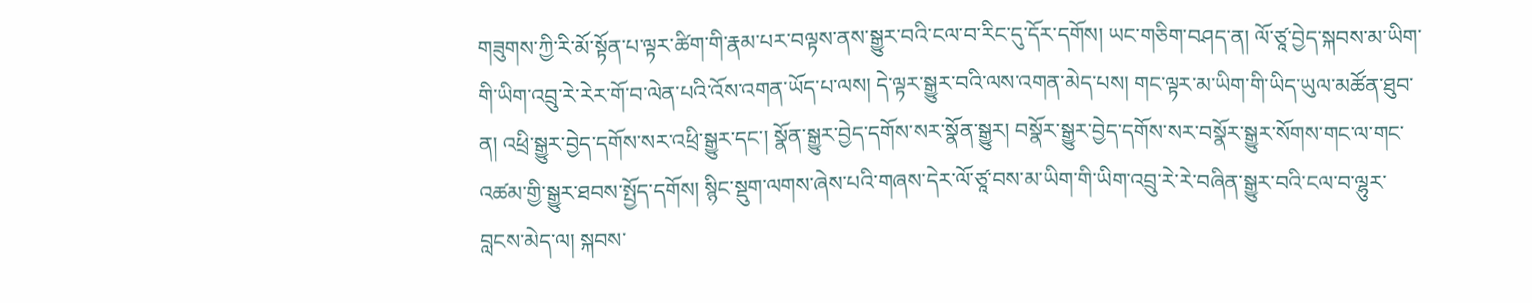གཟུགས་ཀྱི་རི་མོ་སྟོན་པ་ལྟར་ཚིག་གི་རྣམ་པར་བལྟས་ནས་སྒྱུར་བའི་ངལ་བ་རིང་དུ་དོར་དགོས། ཡང་གཅིག་བཤད་ན། ལོ་ཙཱ་བྱེད་སྐབས་མ་ཡིག་གི་ཡིག་འབྲུ་རེ་རེར་གོ་བ་ལེན་པའི་འོས་འགན་ཡོད་པ་ལས། དེ་ལྟར་སྒྱུར་བའི་ལས་འགན་མེད་པས། གང་ལྟར་མ་ཡིག་གི་ཡིད་ཡུལ་མཚོན་ཐུབ་ན། འཕྲི་སྒྱུར་བྱེད་དགོས་སར་འཕྲི་སྒྱུར་དང་། སྣོན་སྒྱུར་བྱེད་དགོས་སར་སྣོན་སྒྱུར། བསྣོར་སྒྱུར་བྱེད་དགོས་སར་བསྣོར་སྒྱུར་སོགས་གང་ལ་གང་འཚམ་གྱི་སྒྱུར་ཐབས་སྤྱོད་དགོས། སྙིང་སྡུག་ལགས་ཞེས་པའི་གཞས་དེར་ལོ་ཙཱ་བས་མ་ཡིག་གི་ཡིག་འབྲུ་རེ་རེ་བཞིན་སྒྱུར་བའི་ངལ་བ་ལྷུར་བླངས་མེད་ལ། སྐབས་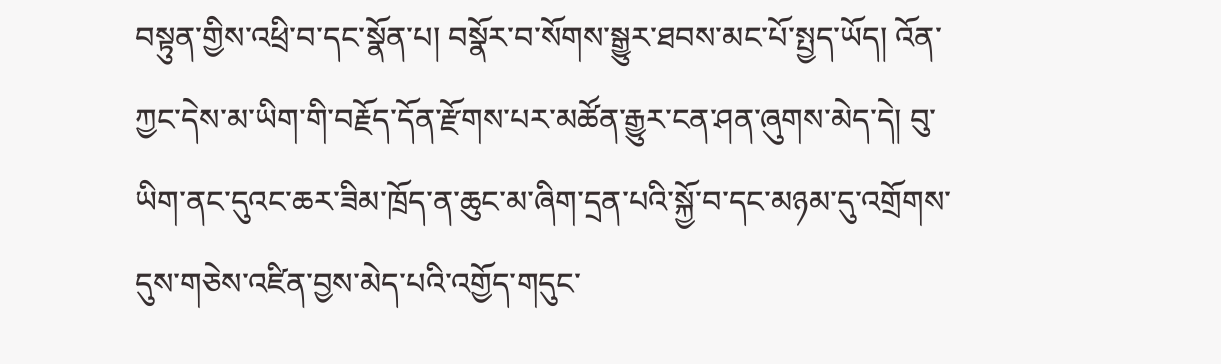བསྟུན་གྱིས་འཕྲི་བ་དང་སྣོན་པ། བསྣོར་བ་སོགས་སྒྱུར་ཐབས་མང་པོ་སྤྱད་ཡོད། འོན་ཀྱང་དེས་མ་ཡིག་གི་བརྗོད་དོན་རྫོགས་པར་མཚོན་རྒྱུར་ངན་ཤན་ཞུགས་མེད་དེ། བུ་ཡིག་ནང་དུའང་ཆར་ཟིམ་ཁྲོད་ན་ཆུང་མ་ཞིག་དྲན་པའི་སྐྱོ་བ་དང་མཉམ་དུ་འགྲོགས་དུས་གཅེས་འཛིན་བྱས་མེད་པའི་འགྱོད་གདུང་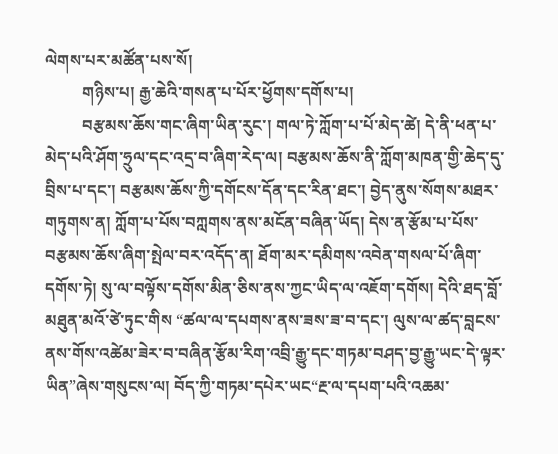ལེགས་པར་མཚོན་པས་སོ།
         གཉིས་པ། རྒྱ་ཆེའི་གསན་པ་པོར་ཕྱོགས་དགོས་པ།
         བརྩམས་ཆོས་གང་ཞིག་ཡིན་རུང་། གལ་ཏེ་ཀློག་པ་པོ་མེད་ཚེ། དེ་ནི་ཕན་པ་མེད་པའི་ཤོག་ཧྲུལ་དང་འདྲ་བ་ཞིག་རེད་ལ། བརྩམས་ཆོས་ནི་ཀློག་མཁན་གྱི་ཆེད་དུ་བྲིས་པ་དང་། བརྩམས་ཆོས་ཀྱི་དགོངས་དོན་དང་རིན་ཐང་། བྱེད་ནུས་སོགས་མཐར་གཏུགས་ན། ཀློག་པ་པོས་བཀླགས་ནས་མངོན་བཞིན་ཡོད། དེས་ན་རྩོམ་པ་པོས་བརྩམས་ཆོས་ཞིག་སྤེལ་བར་འདོད་ན། ཐོག་མར་དམིགས་འབེན་གསལ་པོ་ཞིག་དགོས་ཏེ། སུ་ལ་བལྟོས་དགོས་མིན་ཅིས་ནས་ཀྱང་ཡིད་ལ་འཇོག་དགོས། དེའི་ཐད་བློ་མཐུན་མའོ་ཙེ་ཏུང་གིས “ཚལ་ལ་དཔགས་ནས་ཟས་ཟ་བ་དང་། ལུས་ལ་ཚད་བླངས་ནས་གོས་འཚེམ་ཟེར་བ་བཞིན་རྩོམ་རིག་འབྲི་རྒྱུ་དང་གཏམ་བཤད་བྱ་རྒྱུ་ཡང་དེ་ལྟར་ཡིན”ཞེས་གསུངས་ལ། བོད་ཀྱི་གཏམ་དཔེར་ཡང“རྔ་ལ་དཔག་པའི་འཆམ་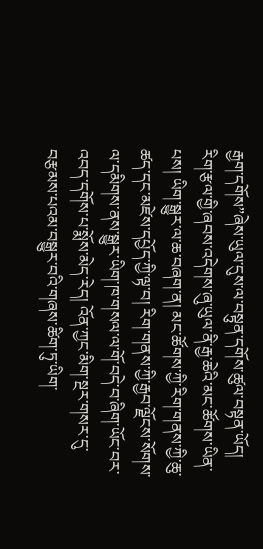རྒྱག་དགོས”ཞེས་ཡུལ་དུས་ལ་བསྟུན་དགོས་ཚུལ་བསྟན་ཡོད། རིག་རྩལ་གྱི་ཞབས་འདེགས་ཞུ་ཡུལ་ནི་རྒྱ་ཆེའི་མང་ཚོགས་ཡིན་པས། ཡིག་སྒྱུར་ལ་ཆ་བཞག་ན། མང་ཚོགས་ཀྱི་རིག་གནས་ཀྱི་ཆུ་ཚད་དང་མཛེས་དཔྱོད་ཀྱི་ལྟ་བ། རིག་གནས་ཀྱི་རྒྱབ་ལྗོངས་སོགས་ལ་དམིགས་ནས་སྒྱུར་ཡིག་ཁ་གསལ་ལ་གོ་བདེ་བ་ཞིག་ཡོང་བར་འབད་དགོས་པ་སྨོས་མེད་རེད། འོན་ཀྱང་མིག་སྔར་གསར་དུ་བརྩམས་པའམ་བསྒྱུར་བའི་གཞས་ཚིག་ཏུ་ཡིག་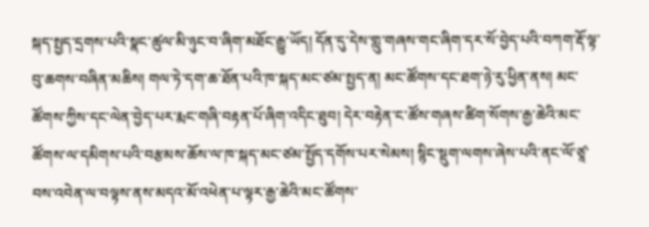སྐད་སྤྱད་དྲགས་པའི་སྣང་ཚུལ་མི་ཉུང་བ་ཞིག་མཐོང་རྒྱུ་ཡོད། དོན་དུ་དེས་གླུ་གཞས་གང་ཞིག་དར་སོ་བྱེད་པའི་བཀག་རྡོ་ལྟ་བུ་ཆགས་བཞིན་མཆིས། གལ་ཏེ་དག་ཆ་ཐོན་པའི་ཁ་སྐད་མང་ཙམ་སྤྱད་ན། མང་ཚོགས་དང་ཐག་ཉེ་རུ་ཕྱིན་ནས། མང་ཚོགས་ཀྱིས་དང་ལེན་བྱེད་པར་རྨང་གཞི་བརྟན་པོ་ཞིག་འདིང་ཐུབ། དེར་བརྟེན་ང་ཚོས་གཞས་ཚིག་སོགས་རྒྱ་ཆེའི་མང་ཚོགས་ལ་དམིགས་པའི་བརྩམས་ཆོས་ལ་ཁ་སྐད་མང་ཙམ་སྤྱོད་དགོས་པར་སེམས། སྙིང་སྡུག་ལགས་ཞེས་པའི་ནང་ལོ་ཙཱ་བས་འབེན་ལ་བལྟས་ནས་མདའ་མོ་འཕེན་པ་ལྟར་རྒྱ་ཆེའི་མང་ཚོགས་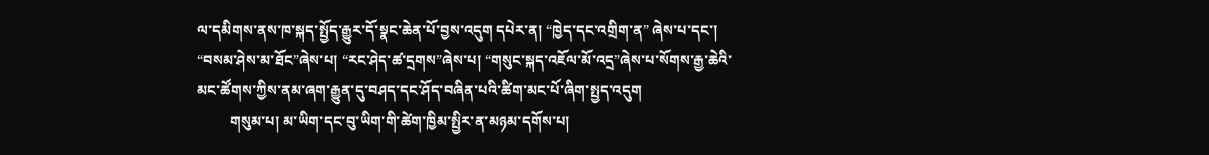ལ་དམིགས་ནས་ཁ་སྐད་སྤྱོད་རྒྱུར་དོ་སྣང་ཆེན་པོ་བྱས་འདུག དཔེར་ན། “ཁྱེད་དང་འགྲིག་ན” ཞེས་པ་དང་། “བསམ་ཤེས་མ་ཐོང”ཞེས་པ། “རང་ཤེད་ཚ་དྲགས”ཞེས་པ། “གསུང་སྐད་འཇོལ་མོ་འདྲ”ཞེས་པ་སོགས་རྒྱ་ཆེའི་མང་ཚོགས་ཀྱིས་ནམ་ཞག་རྒྱུན་དུ་བཤད་དང་ཤོད་བཞིན་པའི་ཚིག་མང་པོ་ཞིག་སྤྱད་འདུག
         གསུམ་པ། མ་ཡིག་དང་བུ་ཡིག་གི་ཚེག་ཁྱིམ་སྤྱིར་ན་མཉམ་དགོས་པ།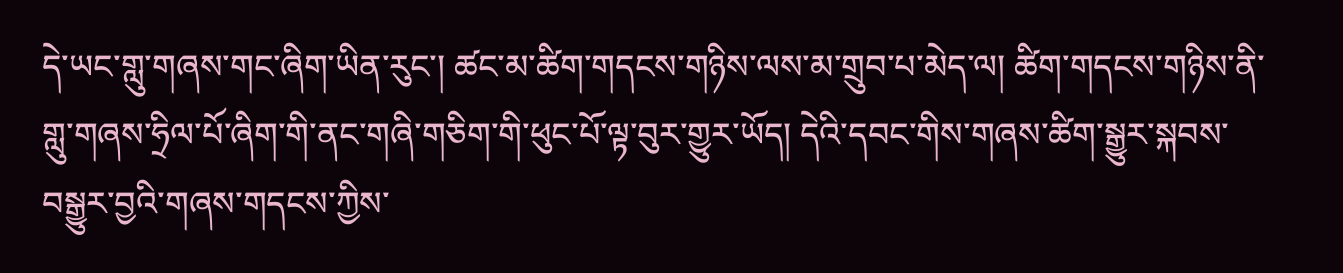དེ་ཡང་གླུ་གཞས་གང་ཞིག་ཡིན་རུང་། ཚང་མ་ཚིག་གདངས་གཉིས་ལས་མ་གྲུབ་པ་མེད་ལ། ཚིག་གདངས་གཉིས་ནི་གླུ་གཞས་ཧྲིལ་པོ་ཞིག་གི་ནང་གཞི་གཅིག་གི་ཕུང་པོ་ལྟ་བུར་གྱུར་ཡོད། དེའི་དབང་གིས་གཞས་ཚིག་སྒྱུར་སྐབས་བསྒྱུར་བྱའི་གཞས་གདངས་ཀྱིས་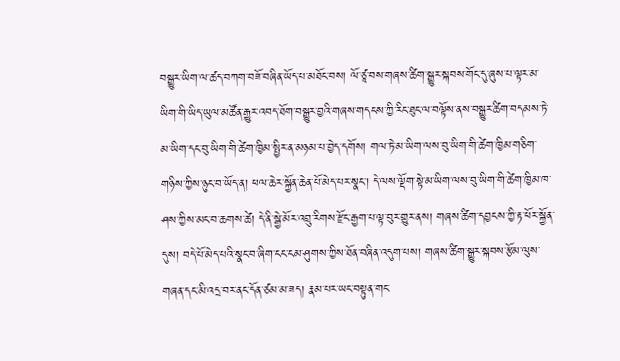བསྒྱུར་ཡིག་ལ་ཚད་བཀག་བཟོ་བཞིན་ཡོད་པ་མཐོང་བས། ལོ་ཙཱ་བས་གཞས་ཚིག་སྒྱུར་སྐབས་གོང་དུ་ཞུས་པ་ལྟར་མ་ཡིག་གི་ཡིད་ཡུལ་མཚོན་རྒྱུར་འབད་ཐོག་བསྒྱུར་བྱའི་གཞས་གདངས་ཀྱི་རིང་ཐུང་ལ་བལྟོས་ནས་བསྒྱུར་ཚིག་བདམས་ཏེ་མ་ཡིག་དང་བུ་ཡིག་གི་ཚེག་ཁྱིམ་སྤྱིར་ན་མཉམ་པ་བྱེད་དགོས། གལ་ཏེ་མ་ཡིག་ལས་བུ་ཡིག་གི་ཚེག་ཁྱིམ་གཅིག་གཉིས་ཀྱིས་ཉུང་བ་ཡོད་ན། ཕལ་ཆེར་སྐྱོན་ཆེན་པོ་མེད་པར་སྣང་། དེ་ལས་ལྡོག་སྟེ་མ་ཡིག་ལས་བུ་ཡིག་གི་ཚེག་ཁྱིམ་ཁ་ཤས་ཀྱིས་མང་བ་ཆགས་ཚེ། དེ་ནི་སྒྱེ་མོར་འབྲུ་རིགས་རྫོང་རྒྱག་པ་ལྟ་བུར་གྱུར་ནས། གཞས་ཚིག་དབྱངས་ཀྱི་རྟ་ཕོར་སྐྱོན་དུས། བདེ་པོ་མེད་པའི་སྣང་བ་ཞིག་ངང་ངམ་ཤུགས་ཀྱིས་ཐོན་བཞིན་འདུག་པས། གཞས་ཚིག་སྒྱུར་སྐབས་རྩོམ་ལུས་གཞན་དང་མི་འདྲ་བར་ནང་དོན་ཙམ་མ་ཟད། རྣམ་པར་ཡང་བསྟུན་གང་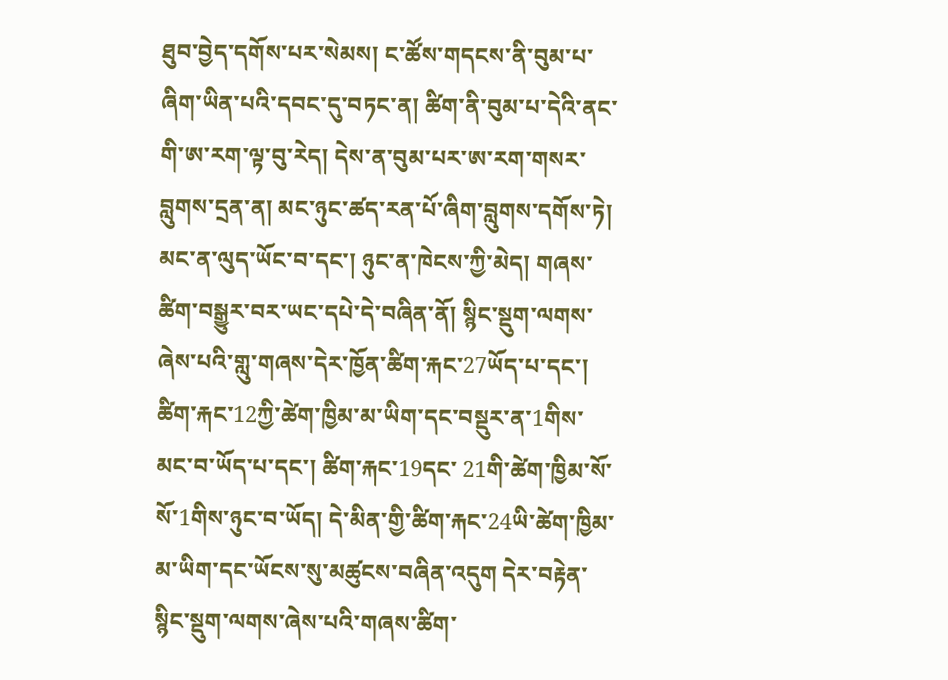ཐུབ་བྱེད་དགོས་པར་སེམས། ང་ཚོས་གདངས་ནི་བུམ་པ་ཞིག་ཡིན་པའི་དབང་དུ་བཏང་ན། ཚིག་ནི་བུམ་པ་དེའི་ནང་གི་ཨ་རག་ལྟ་བུ་རེད། དེས་ན་བུམ་པར་ཨ་རག་གསར་བླུགས་དྲན་ན། མང་ཉུང་ཚད་རན་པོ་ཞིག་བླུགས་དགོས་ཏེ། མང་ན་ལུད་ཡོང་བ་དང་། ཉུང་ན་ཁེངས་ཀྱི་མེད། གཞས་ཚིག་བསྒྱུར་བར་ཡང་དཔེ་དེ་བཞིན་ནོ། སྙིང་སྡུག་ལགས་ཞེས་པའི་གླུ་གཞས་དེར་ཁྱོན་ཚིག་རྐང་27ཡོད་པ་དང་། ཚིག་རྐང་12ཀྱི་ཚེག་ཁྱིམ་མ་ཡིག་དང་བསྡུར་ན་1གིས་མང་བ་ཡོད་པ་དང་། ཚིག་རྐང་19དང་ 21གི་ཚེག་ཁྱིམ་སོ་སོ་1གིས་ཉུང་བ་ཡོད། དེ་མིན་གྱི་ཚིག་རྐང་24ཡི་ཚེག་ཁྱིམ་མ་ཡིག་དང་ཡོངས་སུ་མཚུངས་བཞིན་འདུག དེར་བརྟེན་སྙིང་སྡུག་ལགས་ཞེས་པའི་གཞས་ཚིག་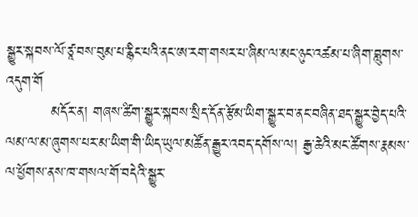སྒྱུར་སྐབས་ལོ་ཙཱ་བས་བུམ་པ་རྙིང་པའི་ནང་ཨ་རག་གསར་པ་ཞིམ་ལ་མང་ཉུང་འཚམ་པ་ཞིག་བླུགས་འདུག་གོ
         མདོར་ན། གཞས་ཚིག་སྒྱུར་སྐབས་སྲིད་དོན་རྩོམ་ཡིག་སྒྱུར་བ་ནང་བཞིན་ཐད་སྒྱུར་བྱེད་པའི་ལམ་ལ་མ་ཞུགས་པར་མ་ཡིག་གི་ཡིད་ཡུལ་མཚོན་རྒྱུར་འབད་དགོས་ལ། རྒྱ་ཆེའི་མང་ཚོགས་རྣམས་ལ་ཕྱོགས་ནས་ཁ་གསལ་གོ་བདེའི་སྒྱུར་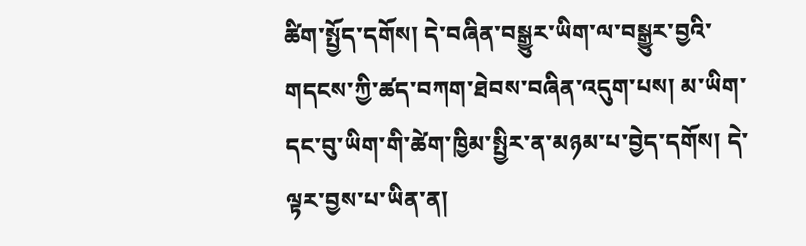ཚིག་སྤྱོད་དགོས། དེ་བཞིན་བསྒྱུར་ཡིག་ལ་བསྒྱུར་བྱའི་གདངས་ཀྱི་ཚད་བཀག་ཐེབས་བཞིན་འདུག་པས། མ་ཡིག་དང་བུ་ཡིག་གི་ཚེག་ཁྱིམ་སྤྱིར་ན་མཉམ་པ་བྱེད་དགོས། དེ་ལྟར་བྱས་པ་ཡིན་ན།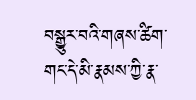བསྒྱུར་བའི་གཞས་ཚིག་གང་དེ་མི་རྣམས་ཀྱི་རྣ་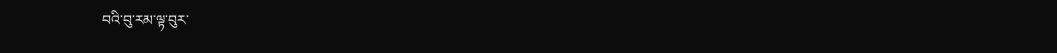བའི་བུ་རམ་ལྟ་བུར་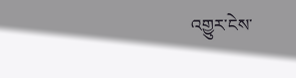འགྱུར་ངེས་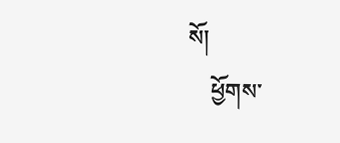སོ།
    ཕྱོགས་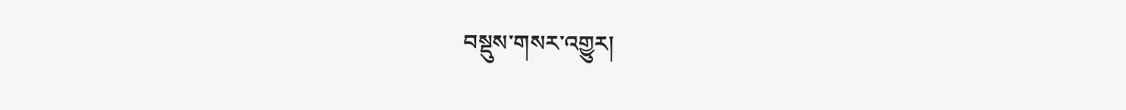བསྡུས་གསར་འགྱུར།